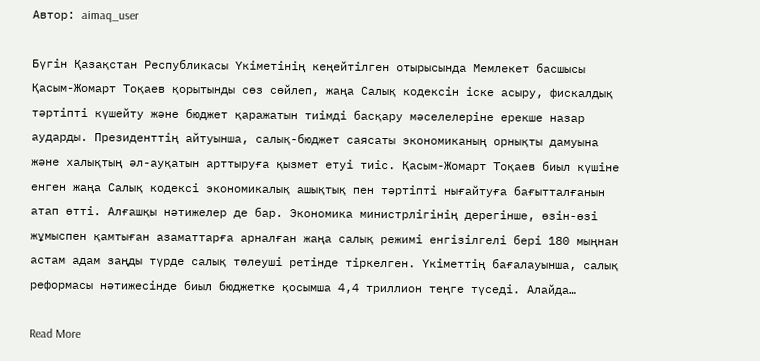Автор: aimaq_user

Бүгін Қазақстан Республикасы Үкіметінің кеңейтілген отырысында Мемлекет басшысы Қасым-Жомарт Тоқаев қорытынды сөз сөйлеп, жаңа Салық кодексін іске асыру, фискалдық тәртіпті күшейту және бюджет қаражатын тиімді басқару мәселелеріне ерекше назар аударды. Президенттің айтуынша, салық-бюджет саясаты экономиканың орнықты дамуына және халықтың әл-ауқатын арттыруға қызмет етуі тиіс. Қасым-Жомарт Тоқаев биыл күшіне енген жаңа Салық кодексі экономикалық ашықтық пен тәртіпті нығайтуға бағытталғанын атап өтті. Алғашқы нәтижелер де бар. Экономика министрлігінің дерегінше, өзін-өзі жұмыспен қамтыған азаматтарға арналған жаңа салық режимі енгізілгелі бері 180 мыңнан астам адам заңды түрде салық төлеуші ретінде тіркелген. Үкіметтің бағалауынша, салық реформасы нәтижесінде биыл бюджетке қосымша 4,4 триллион теңге түседі. Алайда…

Read More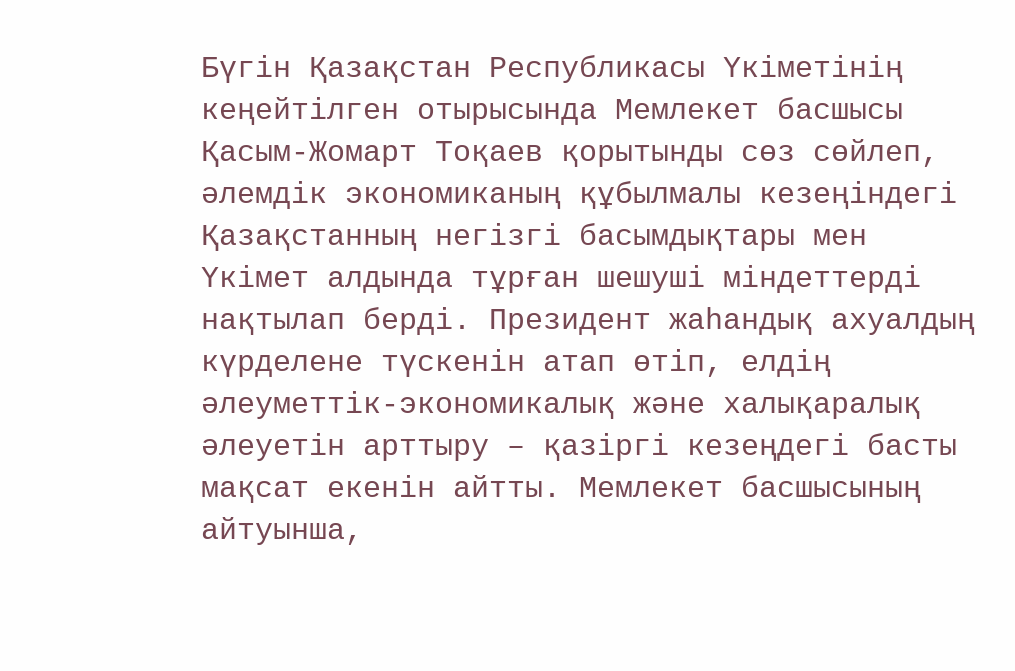Бүгін Қазақстан Республикасы Үкіметінің кеңейтілген отырысында Мемлекет басшысы Қасым-Жомарт Тоқаев қорытынды сөз сөйлеп, әлемдік экономиканың құбылмалы кезеңіндегі Қазақстанның негізгі басымдықтары мен Үкімет алдында тұрған шешуші міндеттерді нақтылап берді. Президент жаһандық ахуалдың күрделене түскенін атап өтіп, елдің әлеуметтік-экономикалық және халықаралық әлеуетін арттыру – қазіргі кезеңдегі басты мақсат екенін айтты. Мемлекет басшысының айтуынша,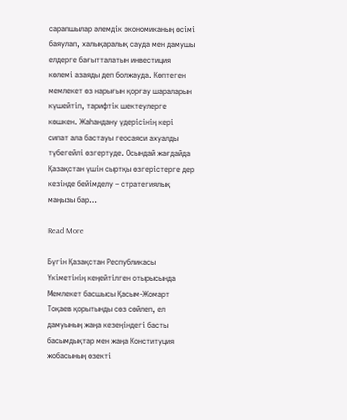сарапшылар әлемдік экономиканың өсімі баяулап, халықаралық сауда мен дамушы елдерге бағытталатын инвестиция көлемі азаяды деп болжауда. Көптеген мемлекет өз нарығын қорғау шараларын күшейтіп, тарифтік шектеулерге көшкен. Жаһандану үдерісінің кері сипат ала бастауы геосаяси ахуалды түбегейлі өзгертуде. Осындай жағдайда Қазақстан үшін сыртқы өзгерістерге дер кезінде бейімделу – стратегиялық маңызы бар…

Read More

Бүгін Қазақстан Республикасы Үкіметінің кеңейтілген отырысында Мемлекет басшысы Қасым-Жомарт Тоқаев қорытынды сөз сөйлеп, ел дамуының жаңа кезеңіндегі басты басымдықтар мен жаңа Конституция жобасының өзекті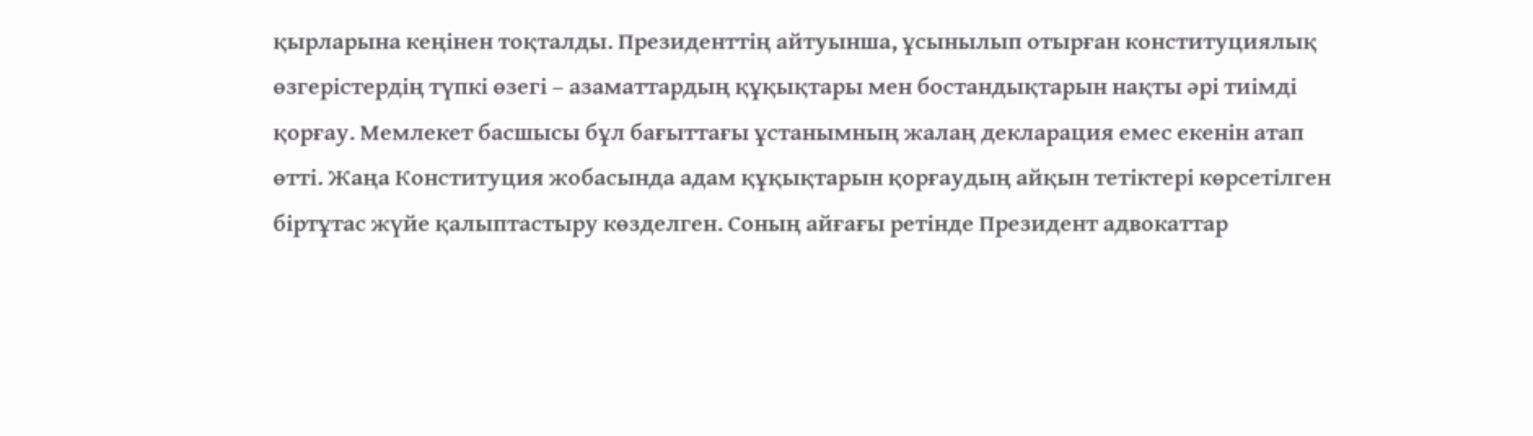қырларына кеңінен тоқталды. Президенттің айтуынша, ұсынылып отырған конституциялық өзгерістердің түпкі өзегі – азаматтардың құқықтары мен бостандықтарын нақты әрі тиімді қорғау. Мемлекет басшысы бұл бағыттағы ұстанымның жалаң декларация емес екенін атап өтті. Жаңа Конституция жобасында адам құқықтарын қорғаудың айқын тетіктері көрсетілген біртұтас жүйе қалыптастыру көзделген. Соның айғағы ретінде Президент адвокаттар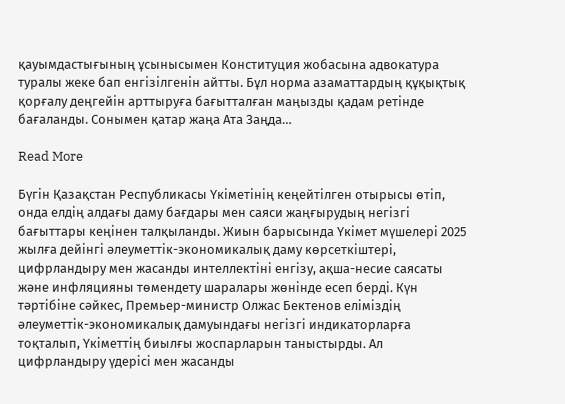қауымдастығының ұсынысымен Конституция жобасына адвокатура туралы жеке бап енгізілгенін айтты. Бұл норма азаматтардың құқықтық қорғалу деңгейін арттыруға бағытталған маңызды қадам ретінде бағаланды. Сонымен қатар жаңа Ата Заңда…

Read More

Бүгін Қазақстан Республикасы Үкіметінің кеңейтілген отырысы өтіп, онда елдің алдағы даму бағдары мен саяси жаңғырудың негізгі бағыттары кеңінен талқыланды. Жиын барысында Үкімет мүшелері 2025 жылға дейінгі әлеуметтік-экономикалық даму көрсеткіштері, цифрландыру мен жасанды интеллектіні енгізу, ақша-несие саясаты және инфляцияны төмендету шаралары жөнінде есеп берді. Күн тәртібіне сәйкес, Премьер-министр Олжас Бектенов еліміздің әлеуметтік-экономикалық дамуындағы негізгі индикаторларға тоқталып, Үкіметтің биылғы жоспарларын таныстырды. Ал цифрландыру үдерісі мен жасанды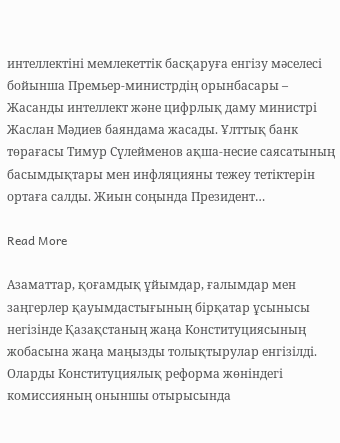интеллектіні мемлекеттік басқаруға енгізу мәселесі бойынша Премьер-министрдің орынбасары – Жасанды интеллект және цифрлық даму министрі Жаслан Мәдиев баяндама жасады. Ұлттық банк төрағасы Тимур Сүлейменов ақша-несие саясатының басымдықтары мен инфляцияны тежеу тетіктерін ортаға салды. Жиын соңында Президент…

Read More

Азаматтар, қоғамдық ұйымдар, ғалымдар мен заңгерлер қауымдастығының бірқатар ұсынысы негізінде Қазақстаның жаңа Конституциясының жобасына жаңа маңызды толықтырулар енгізілді. Оларды Конституциялық реформа жөніндегі комиссияның оныншы отырысында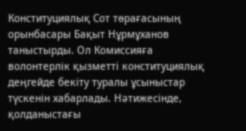Конституциялық Сот төрағасының орынбасары Бақыт Нұрмұханов таныстырды. Ол Комиссияға волонтерлік қызметті конституциялық деңгейде бекіту туралы ұсыныстар түскенін хабарлады. Нәтижесінде, қолданыстағы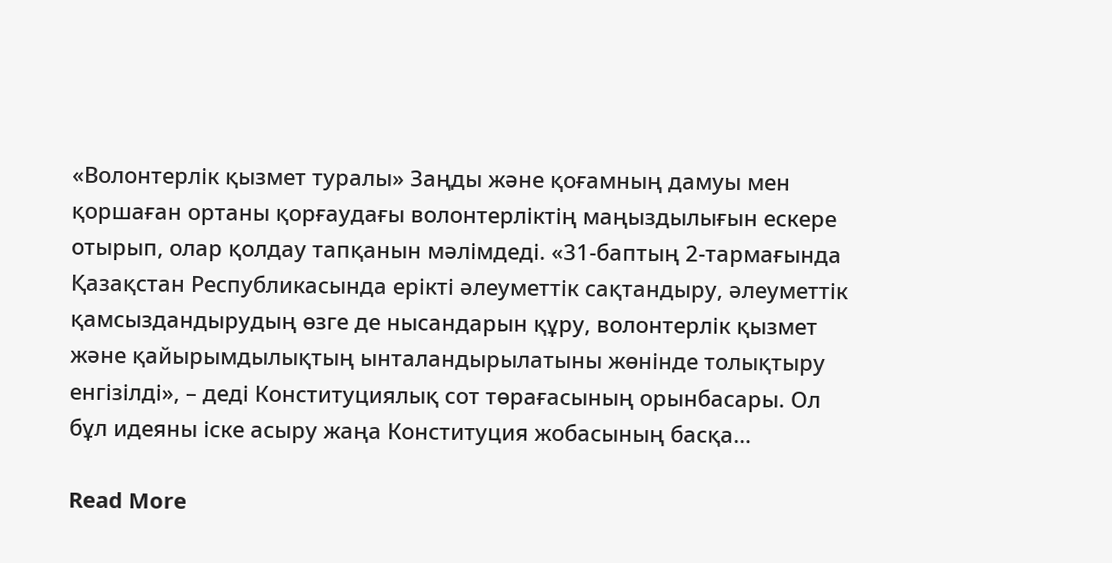«Волонтерлік қызмет туралы» Заңды және қоғамның дамуы мен қоршаған ортаны қорғаудағы волонтерліктің маңыздылығын ескере отырып, олар қолдау тапқанын мәлімдеді. «31-баптың 2-тармағында Қазақстан Республикасында ерікті әлеуметтік сақтандыру, әлеуметтік қамсыздандырудың өзге де нысандарын құру, волонтерлік қызмет және қайырымдылықтың ынталандырылатыны жөнінде толықтыру енгізілді», – деді Конституциялық сот төрағасының орынбасары. Ол бұл идеяны іске асыру жаңа Конституция жобасының басқа…

Read More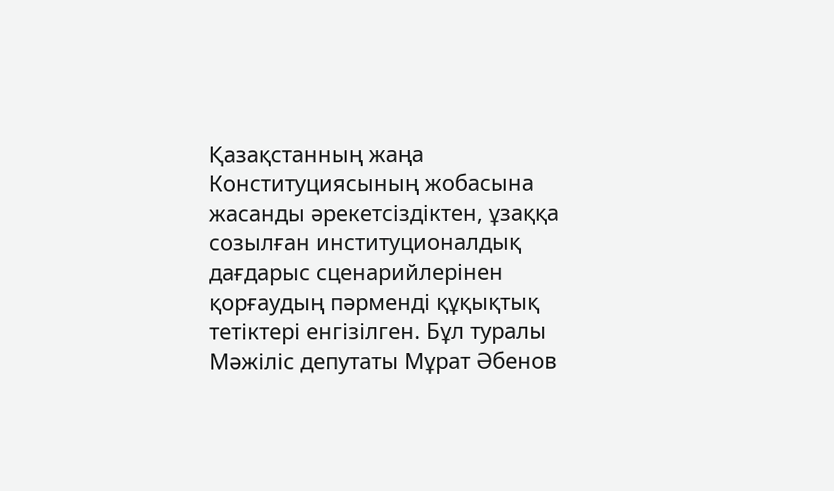Қазақстанның жаңа Конституциясының жобасына жасанды әрекетсіздіктен, ұзаққа созылған институционалдық дағдарыс сценарийлерінен қорғаудың пәрменді құқықтық тетіктері енгізілген. Бұл туралы Мәжіліс депутаты Мұрат Әбенов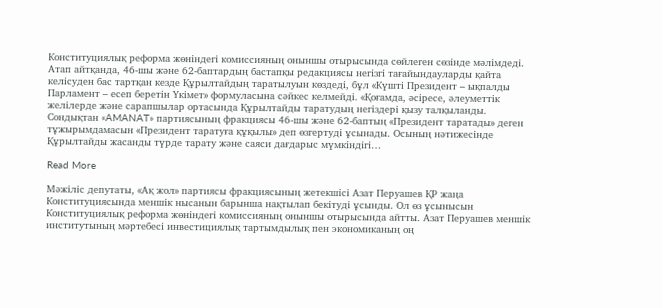Конституциялық реформа жөніндегі комиссияның оныншы отырысында сөйлеген сөзінде мәлімдеді. Атап айтқанда, 46-шы және 62-баптардың бастапқы редакциясы негізгі тағайындауларды қайта келісуден бас тартқан кезде Құрылтайдың таратылуын көздеді, бұл «Күшті Президент – ықпалды Парламент – есеп беретін Үкімет» формуласына сәйкес келмейді. «Қоғамда, әсіресе, әлеуметтік желілерде және сарапшылар ортасында Құрылтайды таратудың негіздері қызу талқыланды. Сондықтан «AMANAT» партиясының фракциясы 46-шы және 62-баптың «Президент таратады» деген тұжырымдамасын «Президент таратуға құқылы» деп өзгертуді ұсынады. Осының нәтижесінде Құрылтайды жасанды түрде тарату және саяси дағдарыс мүмкіндігі…

Read More

Мәжіліс депутаты, «Ақ жол» партиясы фракциясының жетекшісі Азат Перуашев ҚР жаңа Конституциясында меншік нысанын барынша нақтылап бекітуді ұсынды. Ол өз ұсынысын Конституциялық реформа жөніндегі комиссияның оныншы отырысында айтты. Азат Перуашев меншік институтының мәртебесі инвестициялық тартымдылық пен экономиканың оң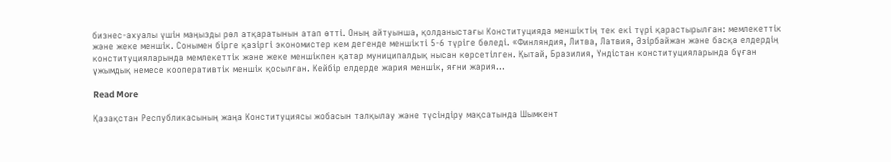бизнес-ахуалы үшін маңызды рөл атқаратынын атап өтті. Оның айтуынша, қолданыстағы Конституцияда меншіктің тек екі түрі қарастырылған: мемлекеттік және жеке меншік. Сонымен бірге қазіргі экономистер кем дегенде меншікті 5-6 түріге бөледі. «Финляндия, Литва, Латвия, Әзірбайжан және басқа елдердің конституцияларында мемлекеттік және жеке меншікпен қатар муниципалдық нысан көрсетілген. Қытай, Бразилия, Үндістан конституцияларында бұған ұжымдық немесе кооперативтік меншік қосылған. Кейбір елдерде жария меншік, яғни жария…

Read More

Қазақстан Республикасының жаңа Конституциясы жобасын талқылау және түсіндіру мақсатында Шымкент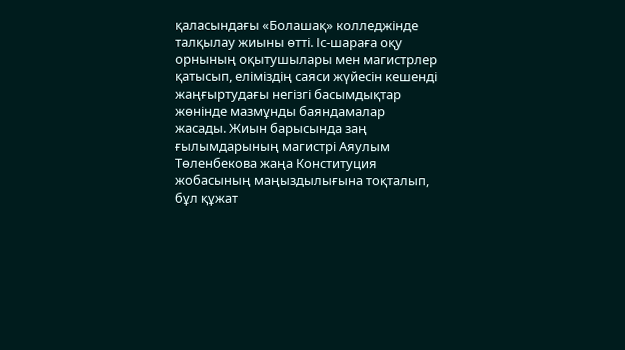қаласындағы «Болашақ» колледжінде талқылау жиыны өтті. Іс-шараға оқу орнының оқытушылары мен магистрлер қатысып, еліміздің саяси жүйесін кешенді жаңғыртудағы негізгі басымдықтар жөнінде мазмұнды баяндамалар жасады. Жиын барысында заң ғылымдарының магистрі Аяулым Төленбекова жаңа Конституция жобасының маңыздылығына тоқталып, бұл құжат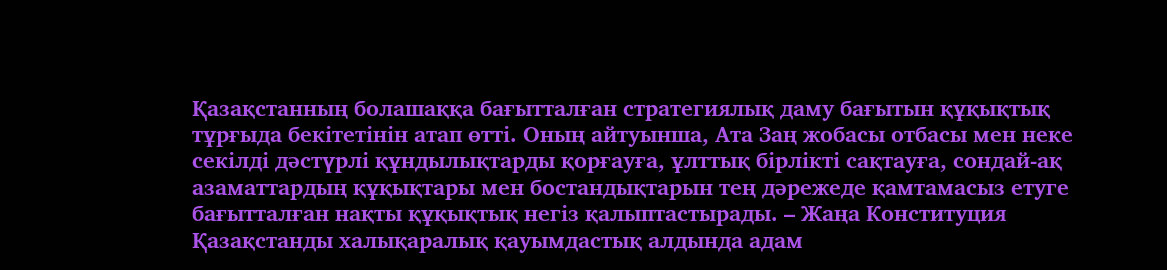Қазақстанның болашаққа бағытталған стратегиялық даму бағытын құқықтық тұрғыда бекітетінін атап өтті. Оның айтуынша, Ата Заң жобасы отбасы мен неке секілді дәстүрлі құндылықтарды қорғауға, ұлттық бірлікті сақтауға, сондай-ақ азаматтардың құқықтары мен бостандықтарын тең дәрежеде қамтамасыз етуге бағытталған нақты құқықтық негіз қалыптастырады. – Жаңа Конституция Қазақстанды халықаралық қауымдастық алдында адам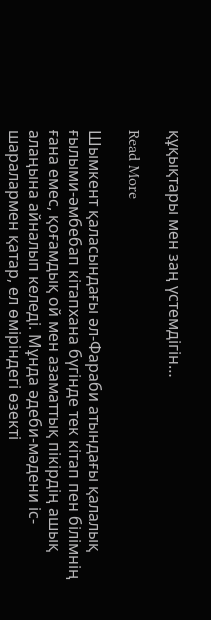құқықтары мен заң үстемдігін…

Read More

Шымкент қаласындағы әл-Фараби атындағы қалалық ғылыми-әмбебап кітапхана бүгінде тек кітап пен білімнің ғана емес, қоғамдық ой мен азаматтық пікірдің ашық алаңына айналып келеді. Мұнда әдеби-мәдени іс-шаралармен қатар, ел өміріндегі өзекті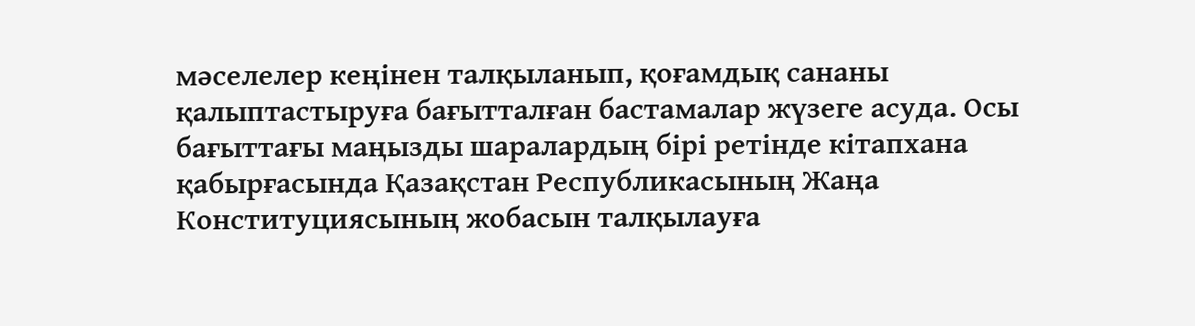мәселелер кеңінен талқыланып, қоғамдық сананы қалыптастыруға бағытталған бастамалар жүзеге асуда. Осы бағыттағы маңызды шаралардың бірі ретінде кітапхана қабырғасында Қазақстан Республикасының Жаңа Конституциясының жобасын талқылауға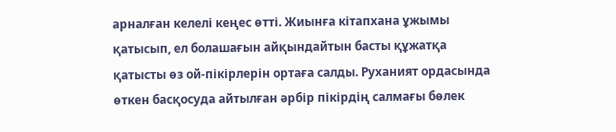арналған келелі кеңес өтті. Жиынға кітапхана ұжымы қатысып, ел болашағын айқындайтын басты құжатқа қатысты өз ой-пікірлерін ортаға салды. Руханият ордасында өткен басқосуда айтылған әрбір пікірдің салмағы бөлек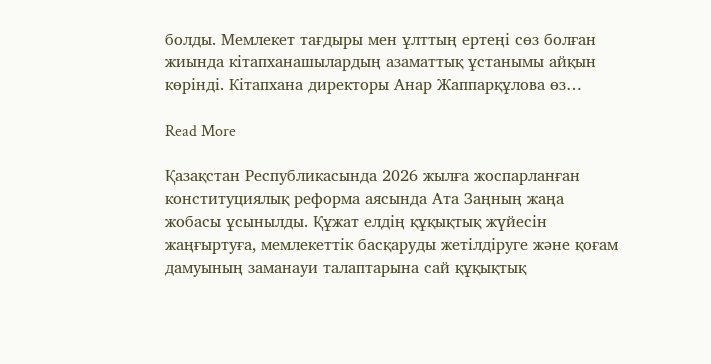болды. Мемлекет тағдыры мен ұлттың ертеңі сөз болған жиында кітапханашылардың азаматтық ұстанымы айқын көрінді. Кітапхана директоры Анар Жаппарқұлова өз…

Read More

Қазақстан Республикасында 2026 жылға жоспарланған конституциялық реформа аясында Ата Заңның жаңа жобасы ұсынылды. Құжат елдің құқықтық жүйесін жаңғыртуға, мемлекеттік басқаруды жетілдіруге және қоғам дамуының заманауи талаптарына сай құқықтық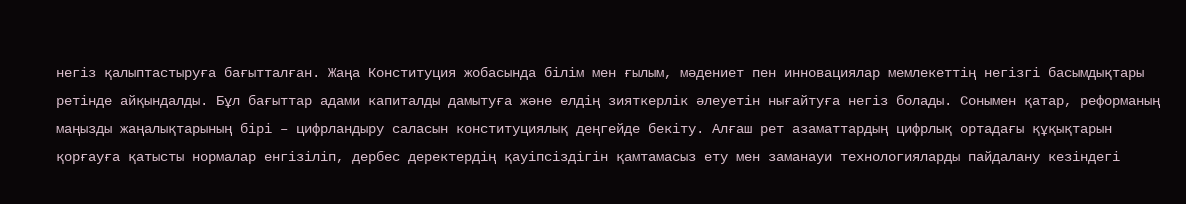негіз қалыптастыруға бағытталған. Жаңа Конституция жобасында білім мен ғылым, мәдениет пен инновациялар мемлекеттің негізгі басымдықтары ретінде айқындалды. Бұл бағыттар адами капиталды дамытуға және елдің зияткерлік әлеуетін нығайтуға негіз болады. Сонымен қатар, реформаның маңызды жаңалықтарының бірі – цифрландыру саласын конституциялық деңгейде бекіту. Алғаш рет азаматтардың цифрлық ортадағы құқықтарын қорғауға қатысты нормалар енгізіліп, дербес деректердің қауіпсіздігін қамтамасыз ету мен заманауи технологияларды пайдалану кезіндегі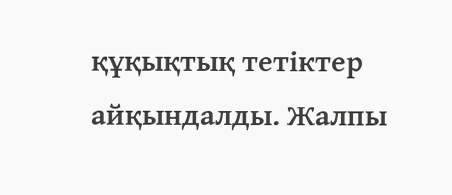құқықтық тетіктер айқындалды. Жалпы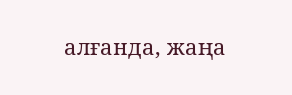алғанда, жаңа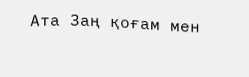Ата Заң қоғам мен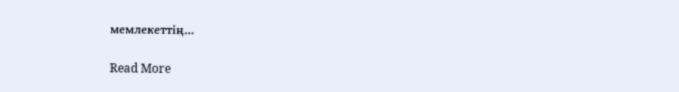мемлекеттің…

Read More